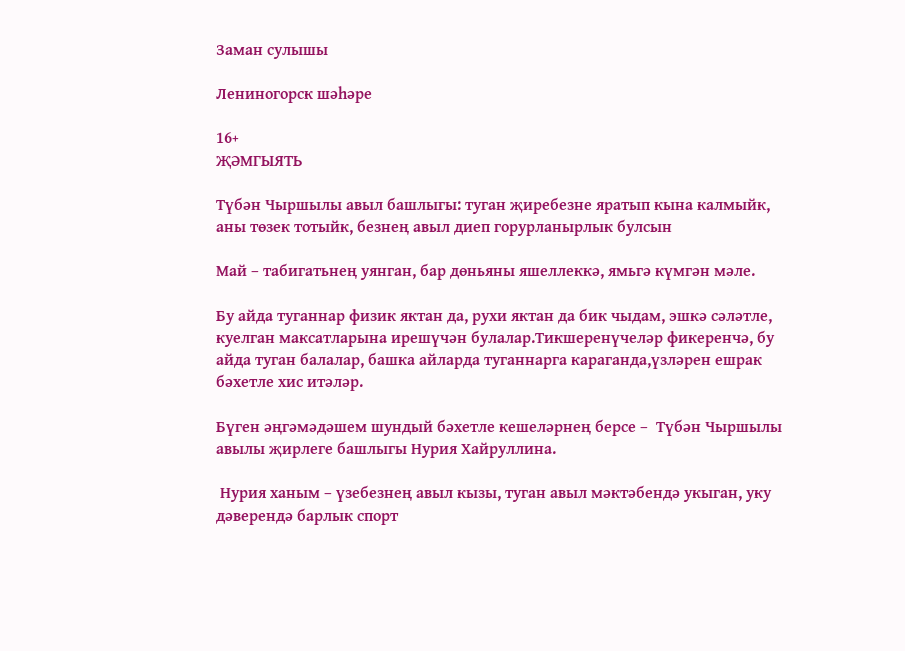Заман сулышы

Лениногорск шәһәре

16+
ҖӘМГЫЯТЬ

Түбән Чыршылы авыл башлыгы: туган җиребезне яратып кына калмыйк, аны төзек тотыйк, безнең авыл диеп горурланырлык булсын

Май – табигатьнең уянган, бар дөньяны яшеллеккә, ямьгә күмгән мәле.

Бу айда туганнар физик яктан да, рухи яктан да бик чыдам, эшкә сәләтле, куелган максатларына ирешүчән булалар.Тикшеренүчеләр фикеренчә, бу айда туган балалар, башка айларда туганнарга караганда,үзләрен ешрак бәхетле хис итәләр.

Бүген әңгәмәдәшем шундый бәхетле кешеләрнең берсе –  Түбән Чыршылы авылы җирлеге башлыгы Нурия Хайруллина.

 Нурия ханым – үзебезнең авыл кызы, туган авыл мәктәбендә укыган, уку дәверендә барлык спорт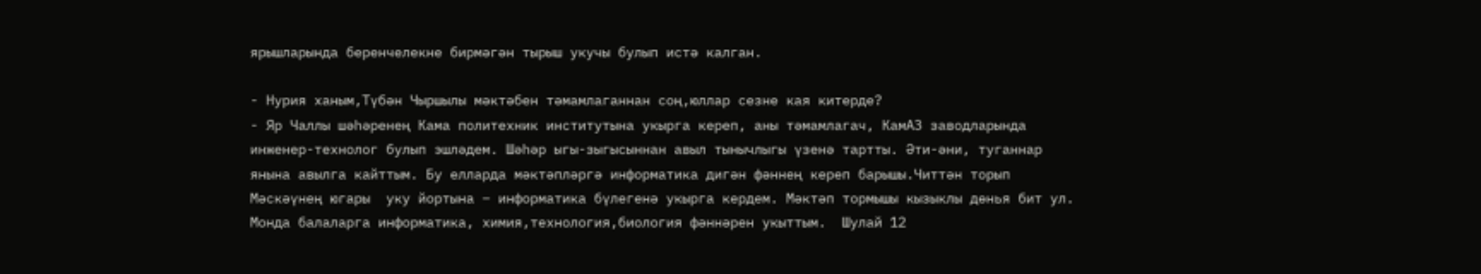ярышларында беренчелекне бирмәгән тырыш укучы булып истә калган.

- Нурия ханым,Түбән Чыршылы мәктәбен тәмамлаганнан соң,юллар сезне кая китерде?
- Яр Чаллы шәһәренең Кама политехник институтына укырга кереп, аны тәмамлагач, КамАЗ заводларында инженер-технолог булып эшләдем. Шәһәр ыгы-зыгысыннан авыл тынычлыгы үзенә тартты. Әти-әни, туганнар янына авылга кайттым. Бу елларда мәктәпләргә информатика дигән фәннең кереп барышы.Читтән торып Мәскәүнең югары  уку йортына – информатика бүлегенә укырга кердем. Мәктәп тормышы кызыклы дөнья бит ул. Монда балаларга информатика, химия,технология,биология фәннәрен укыттым.  Шулай 12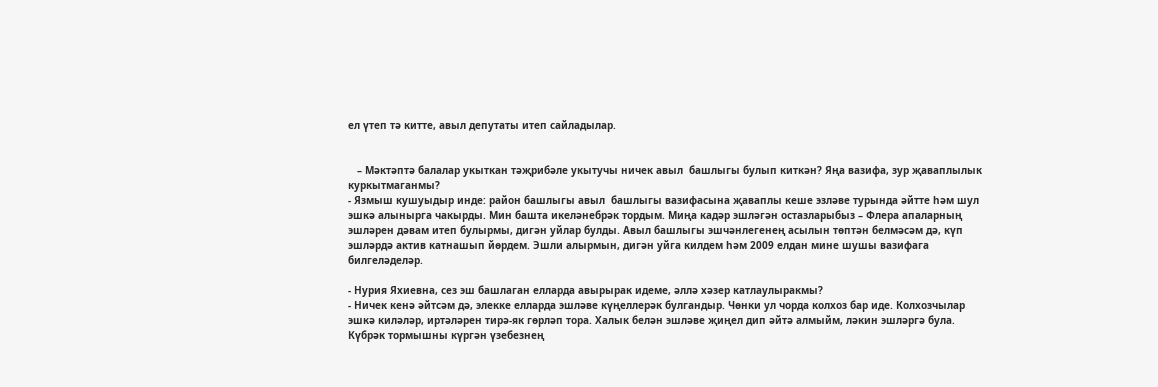ел үтеп тә китте, авыл депутаты итеп сайладылар.


   – Мәктәптә балалар укыткан тәҗрибәле укытучы ничек авыл  башлыгы булып киткән? Яңа вазифа, зур җаваплылык куркытмаганмы?
- Язмыш кушуыдыр инде: район башлыгы авыл  башлыгы вазифасына җаваплы кеше эзләве турында әйтте һәм шул эшкә алынырга чакырды. Мин башта икеләнебрәк тордым. Миңа кадәр эшләгән остазларыбыз – Флера апаларның эшләрен дәвам итеп булырмы, дигән уйлар булды. Авыл башлыгы эшчәнлегенең асылын төптән белмәсәм дә, күп эшләрдә актив катнашып йөрдем. Эшли алырмын, дигән уйга килдем һәм 2009 елдан мине шушы вазифага билгеләделәр.

- Нурия Яхиевна, сез эш башлаган елларда авырырак идеме, әллә хәзер катлаулыракмы?
- Ничек кенә әйтсәм дә, элекке елларда эшләве күңеллерәк булгандыр. Чөнки ул чорда колхоз бар иде. Колхозчылар эшкә киләләр, иртәләрен тирә-як гөрләп тора. Халык белән эшләве җиңел дип әйтә алмыйм, ләкин эшләргә була. Күбрәк тормышны күргән үзебезнең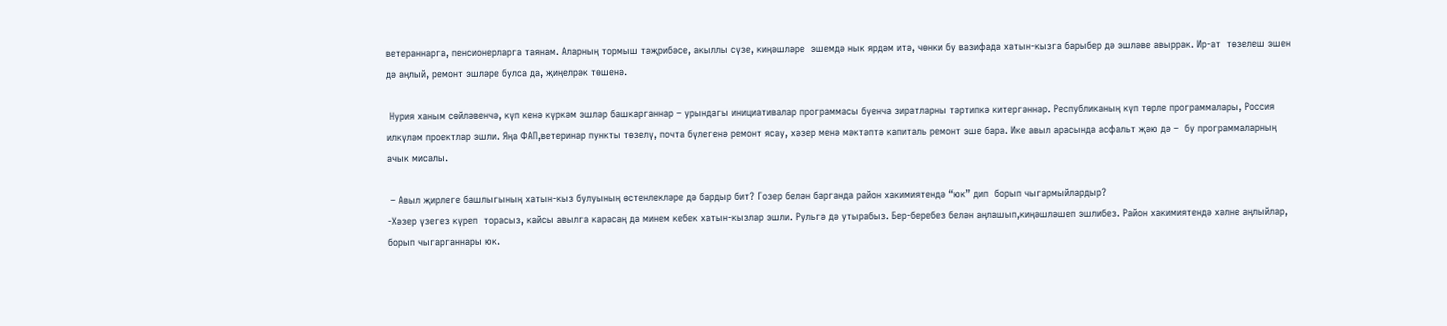ветераннарга, пенсионерларга таянам. Аларның тормыш тәҗрибәсе, акыллы сүзе, киңәшләре  эшемдә нык ярдәм итә, чөнки бу вазифада хатын-кызга барыбер дә эшләве авыррак. Ир-ат  төзелеш эшен дә аңлый, ремонт эшләре булса да, җиңелрәк төшенә.

 Нурия ханым сөйләвенчә, күп кенә күркәм эшләр башкарганнар – урындагы инициативалар программасы буенча зиратларны тәртипкә китергәннәр. Республиканың күп төрле программалары, Россия илкүләм проектлар эшли. Яңа ФАП,ветеринар пункты төзелү, почта бүлегенә ремонт ясау, хәзер менә мәктәптә капиталь ремонт эше бара. Ике авыл арасында асфальт җәю дә –  бу программаларның ачык мисалы.

 – Авыл җирлеге башлыгының хатын-кыз булуының өстенлекләре дә бардыр бит? Гозер белән барганда район хакимиятендә “юк” дип  борып чыгармыйлардыр?
-Хәзер үзегез күреп  торасыз, кайсы авылга карасаң да минем кебек хатын-кызлар эшли. Рульгә дә утырабыз. Бер-беребез белән аңлашып,киңәшләшеп эшлибез. Район хакимиятендә хәлне аңлыйлар, борып чыгарганнары юк.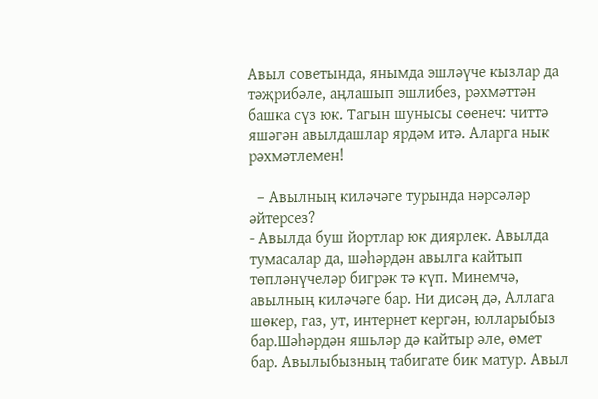Авыл советында, янымда эшләүче кызлар да тәҗрибәле, аңлашып эшлибез, рәхмәттән башка сүз юк. Тагын шунысы сөенеч: читтә яшәгән авылдашлар ярдәм итә. Аларга нык рәхмәтлемен!

  – Авылның киләчәге турында нәрсәләр әйтерсез?
- Авылда буш йортлар юк диярлек. Авылда тумасалар да, шәһәрдән авылга кайтып төпләнүчеләр бигрәк тә күп. Минемчә, авылның киләчәге бар. Ни дисәң дә, Аллага шөкер, газ, ут, интернет кергән, юлларыбыз бар.Шәһәрдән яшьләр дә кайтыр әле, өмет бар. Авылыбызның табигате бик матур. Авыл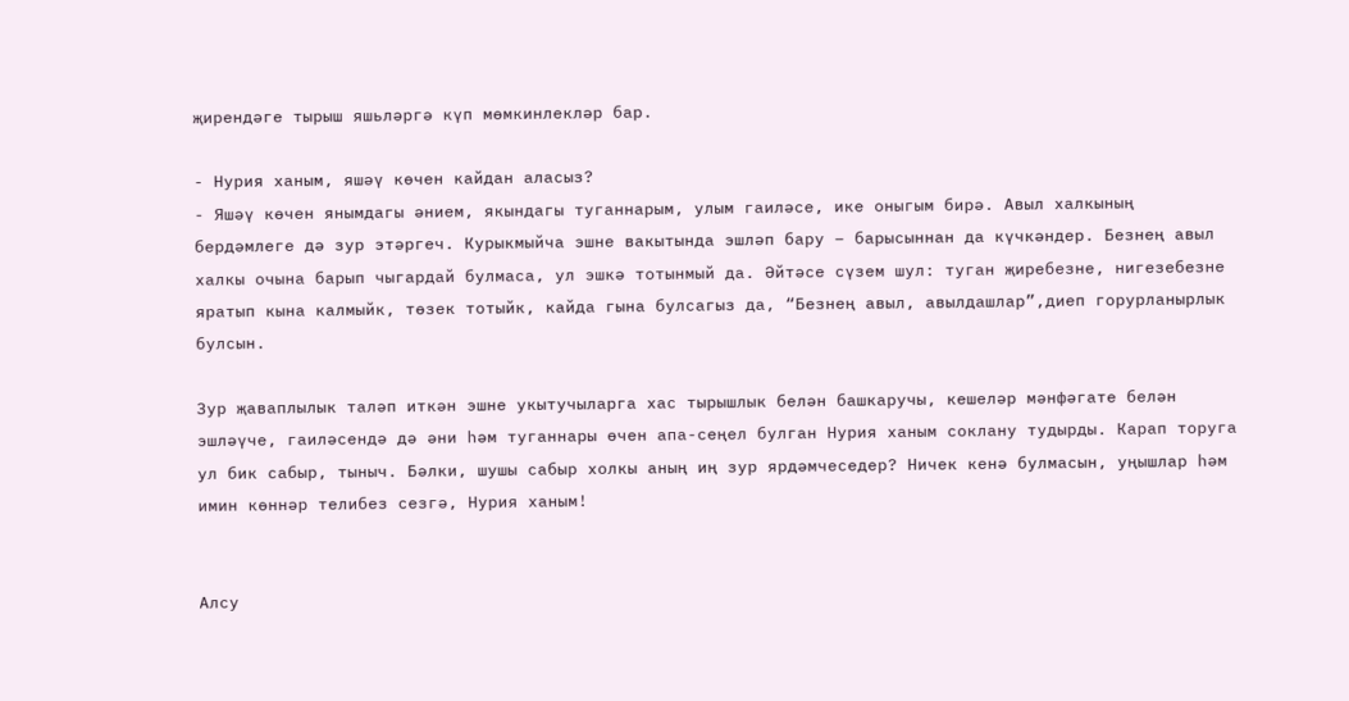җирендәге тырыш яшьләргә күп мөмкинлекләр бар.

- Нурия ханым, яшәү көчен кайдан аласыз?
- Яшәү көчен янымдагы әнием, якындагы туганнарым, улым гаиләсе, ике оныгым бирә. Авыл халкының бердәмлеге дә зур этәргеч. Курыкмыйча эшне вакытында эшләп бару – барысыннан да күчкәндер. Безнең авыл халкы очына барып чыгардай булмаса, ул эшкә тотынмый да. Әйтәсе сүзем шул: туган җиребезне, нигезебезне яратып кына калмыйк, төзек тотыйк, кайда гына булсагыз да, “Безнең авыл, авылдашлар”,диеп горурланырлык булсын.

Зур җаваплылык таләп иткән эшне укытучыларга хас тырышлык белән башкаручы, кешеләр мәнфәгате белән эшләүче, гаиләсендә дә әни һәм туганнары өчен апа-сеңел булган Нурия ханым соклану тудырды. Карап торуга ул бик сабыр, тыныч. Бәлки, шушы сабыр холкы аның иң зур ярдәмчеседер? Ничек кенә булмасын, уңышлар һәм имин көннәр телибез сезгә, Нурия ханым!


Алсу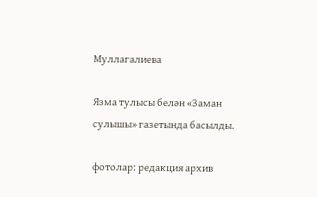Муллагалиева

Язма тулысы белән «Заман сулышы» газетында басылды.

фотолар: редакция архив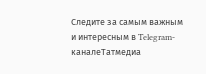Следите за самым важным и интересным в Telegram-каналеТатмедиа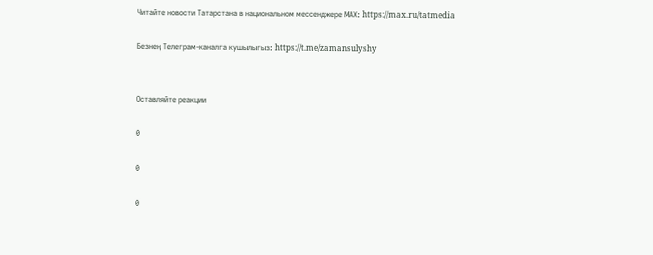Читайте новости Татарстана в национальном мессенджере MАХ: https://max.ru/tatmedia

Безнең Телеграм-каналга кушылыгыз: https://t.me/zamansulyshy


Оставляйте реакции

0

0

0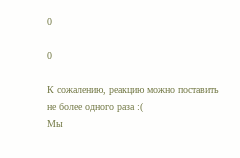0

0

К сожалению, реакцию можно поставить не более одного раза :(
Мы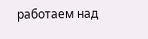работаем над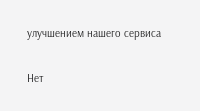улучшением нашего сервиса

Нет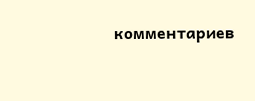комментариев